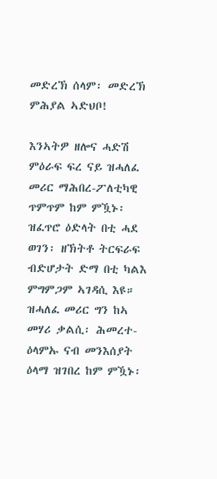መድረኽ ሰላም፡ መድረኽ ምሕያል ኣድህቦ!

እንኣትዎ ዘሎና ሓድሽ ምዕራፍ ፍረ ናይ ዝሓለፈ መሪር ማሕበረ-ፖለቲካዊ  ጥምጥም ከም ምዃኑ፡ ዝፈጥሮ ዕድላት በቲ ሓደ ወገን፡ ዘኽትቶ ትርፍራፍ ብድሆታት ድማ በቲ ካልእ ምግምጋም ኣገዳሲ እዩ። ዝሓለፈ መሪር ግን ከኣ መሃሪ ቃልሲ፡ ሕመረተ-ዕላምኡ ናብ መንእሰያት ዕላማ ዝገበረ ከም ምዃኑ፡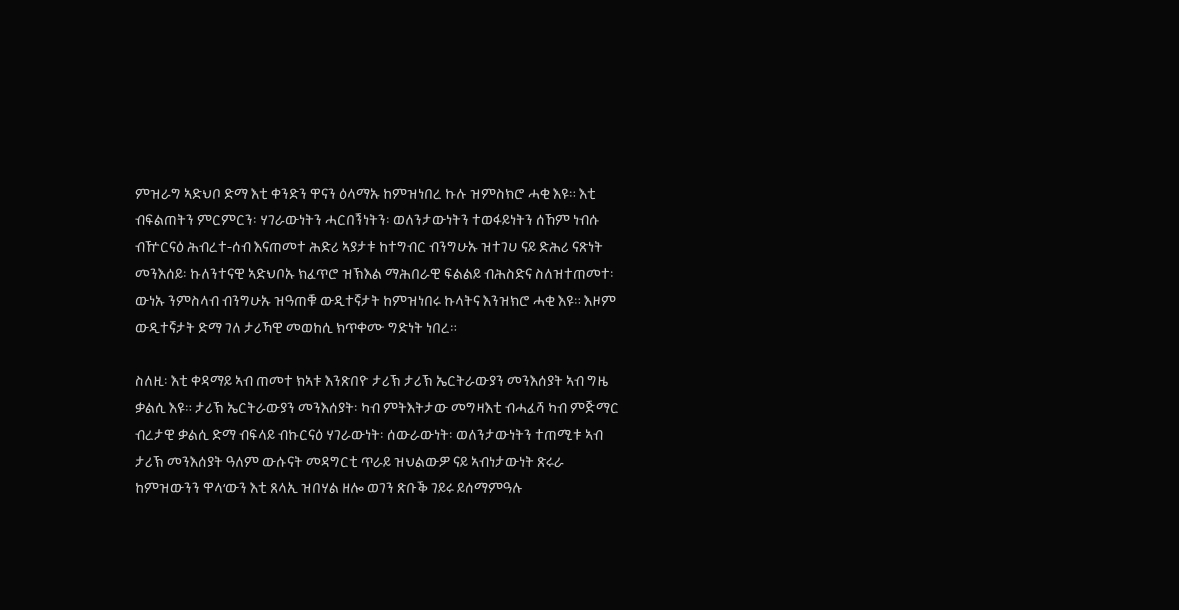ምዝራግ ኣድህቦ ድማ እቲ ቀንድን ዋናን ዕላማኡ ከምዝነበረ ኩሉ ዝምስክሮ ሓቂ እዩ። እቲ ብፍልጠትን ምርምርን፡ ሃገራውነትን ሓርበኝነትን፡ ወለንታውነትን ተወፋይነትን ሰኸም ነብሱ ብዅርናዕ ሕብረተ-ሰብ እናጠመተ ሕድሪ ኣያታቱ ከተግብር ብንግሁኡ ዝተገሀ ናይ ድሕሪ ናጽነት መንእሰይ፡ ኩለንተናዊ ኣድህቦኡ ክፈጥሮ ዝኽእል ማሕበራዊ ፍልልይ ብሕስድና ስለዝተጠመተ፡ ውነኡ ንምስላብ ብንግሁኡ ዝዓጠቑ ውዲተኛታት ከምዝነበሩ ኩላትና እንዝክሮ ሓቂ እዩ። እዞም ውዲተኛታት ድማ ገለ ታሪኻዊ መወከሲ ክጥቀሙ ግድነት ነበረ።

ስለዚ፡ እቲ ቀዳማይ ኣብ ጠመተ ክኣቱ እንጽበዮ ታሪኽ ታሪኽ ኤርትራውያን መንእሰያት ኣብ ግዜ ቃልሲ እዩ። ታሪኽ ኤርትራውያን መንእሰያት፡ ካብ ምትእትታው መግዛእቲ ብሓፈሻ ካብ ምጅማር ብረታዊ ቃልሲ ድማ ብፍላይ ብኩርናዕ ሃገራውነት፡ ሰውራውነት፡ ወለንታውነትን ተጠሚቱ ኣብ ታሪኽ መንእሰያት ዓለም ውሱናት መዳግርቲ ጥራይ ዝህልውዎ ናይ ኣብነታውነት ጽሩራ ከምዝውንን ዋላ‘ውን እቲ ጸላኢ ዝበሃል ዘሎ ወገን ጽቡቕ ገይሩ ይሰማምዓሉ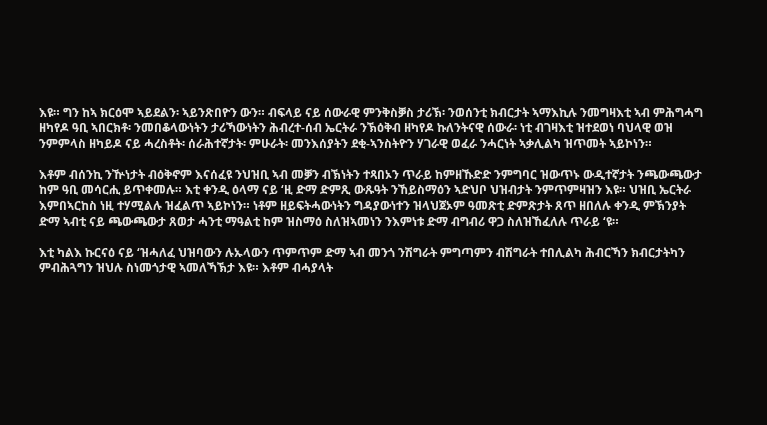እዩ። ግን ከኣ ክርዕሞ ኣይደልን፡ ኣይንጽበዮን ውን። ብፍላይ ናይ ሰውራዊ ምንቅስቓስ ታሪኽ፡ ንወሰንቲ ክብርታት ኣማእኪሉ ንመግዛእቲ ኣብ ምሕግሓግ ዘካየዶ ዓቢ ኣበርክቶ፡ ንመበቆላውነትን ታሪኻውነትን ሕብረተ-ሰብ ኤርትራ ንኽዕቅብ ዘካየዶ ኩለንትናዊ ሰውራ፡ ነቲ ብገዛእቲ ዝተደወነ ባህላዊ ወዝ ንምምላስ ዘካይዶ ናይ ሓረስቶት፡ ሰራሕተኛታት፡ ምሁራት፡ መንእሰያትን ደቂ-ኣንስትዮን ሃገራዊ ወፈራ ንሓርነት ኣቃሊልካ ዝጥመት ኣይኮነን።

እቶም ብሰንኪ ንዅነታት ብዕቅኖም እናሰፈዩ ንህዝቢ ኣብ መቓን ብኽነትን ተጻበኦን ጥራይ ከምዘኹድድ ንምግባር ዝውጥኑ ውዲተኛታት ንጫውጫውታ ከም ዓቢ መሳርሒ ይጥቀመሉ። እቲ ቀንዲ ዕላማ ናይ ‘ዚ ድማ ድምጺ ውጹዓት ንኸይስማዕን ኣድህቦ ህዝብታት ንምጥምዛዝን እዩ። ህዝቢ ኤርትራ እምበኣርከስ ነዚ ተሃሚልሉ ዝፈልጥ ኣይኮነን። ነቶም ዘይፍትሓውነትን ግዳያውነተን ዝላህጀኦም ዓመጽቲ ድምጽታት ጸጥ ዘበለሉ ቀንዲ ምኽንያት ድማ ኣብቲ ናይ ጫውጫውታ ጸወታ ሓንቲ ማዓልቲ ከም ዝስማዕ ስለዝኣመነን ንእምነቱ ድማ ብግብሪ ዋጋ ስለዝኸፈለሉ ጥራይ ‘ዩ።

እቲ ካልእ ኩርናዕ ናይ ‘ዝሓለፈ ህዝባውን ሉኡላውን ጥምጥም ድማ ኣብ መንጎ ንሽግራት ምግጣምን ብሽግራት ተበሊልካ ሕብርኻን ክብርታትካን ምብሕጓግን ዝህሉ ስነመጎታዊ ኣመለኻኽታ እዩ። እቶም ብሓያላት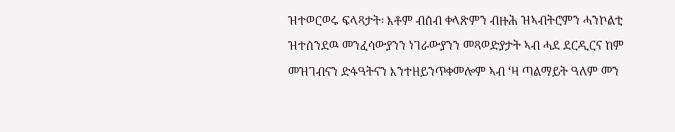ዝተወርወሩ ፍላጻታት፡ እቶም ብሰብ ቀላጽምን ብዙሕ ዝኣብትሮምን ሓንኮልቲ ዝተሰንደዉ መንፈሳውያንን ነገራውያንን መጻወድያታት ኣብ ሓደ ደርዲርና ከም መዝገብናን ድፋዓትናን እንተዘይንጥቀመሎም ኣብ ‘ዛ ጣልማይት ዓለም መን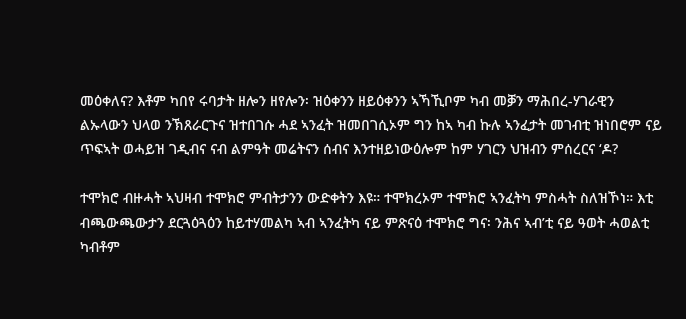መዕቀለና? እቶም ካበየ ሩባታት ዘሎን ዘየሎን፡ ዝዕቀንን ዘይዕቀንን ኣኻኺቦም ካብ መቓን ማሕበረ-ሃገራዊን ልኡላውን ህላወ ንኽጸራርጉና ዝተበገሱ ሓደ ኣንፈት ዝመበገሲኦም ግን ከኣ ካብ ኩሉ ኣንፈታት መገብቲ ዝነበሮም ናይ ጥፍኣት ወሓይዝ ገዲብና ናብ ልምዓት መሬትናን ሰብና እንተዘይነውዕሎም ከም ሃገርን ህዝብን ምሰረርና ‘ዶ?

ተሞክሮ ብዙሓት ኣህዛብ ተሞክሮ ምብትታንን ውድቀትን እዩ። ተሞክረኦም ተሞክሮ ኣንፈትካ ምስሓት ስለዝኾነ። እቲ ብጫውጫውታን ደርጓዕጓዕን ከይተሃመልካ ኣብ ኣንፈትካ ናይ ምጽናዕ ተሞክሮ ግና፡ ንሕና ኣብ’ቲ ናይ ዓወት ሓወልቲ ካብቶም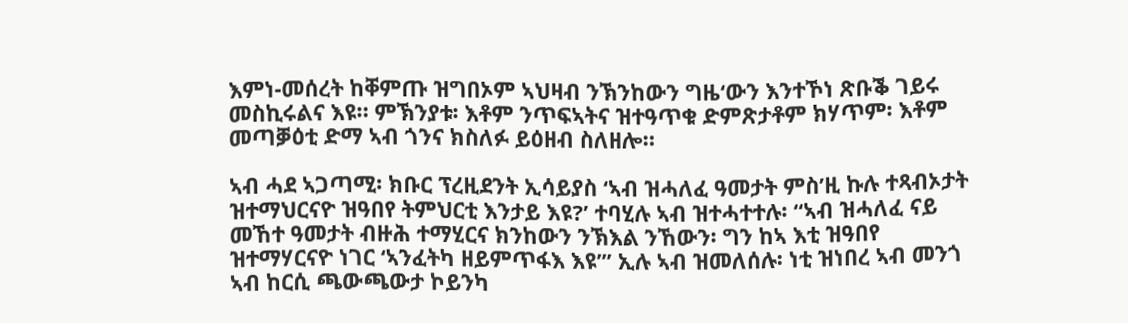እምነ-መሰረት ከቐምጡ ዝግበኦም ኣህዛብ ንኽንከውን ግዜ‘ውን እንተኾነ ጽቡቕ ገይሩ መስኪሩልና እዩ። ምኽንያቱ፡ እቶም ንጥፍኣትና ዝተዓጥቁ ድምጽታቶም ክሃጥም፡ እቶም መጣቓዕቲ ድማ ኣብ ጎንና ክስለፉ ይዕዘብ ስለዘሎ።

ኣብ ሓደ ኣጋጣሚ፡ ክቡር ፕረዚደንት ኢሳይያስ ‘ኣብ ዝሓለፈ ዓመታት ምስ’ዚ ኩሉ ተጻብኦታት ዝተማህርናዮ ዝዓበየ ትምህርቲ እንታይ እዩ?’ ተባሂሉ ኣብ ዝተሓተተሉ፡ “ኣብ ዝሓለፈ ናይ መኸተ ዓመታት ብዙሕ ተማሂርና ክንከውን ንኽእል ንኸውን፡ ግን ከኣ እቲ ዝዓበየ ዝተማሃርናዮ ነገር ‘ኣንፈትካ ዘይምጥፋእ እዩ’” ኢሉ ኣብ ዝመለሰሉ፡ ነቲ ዝነበረ ኣብ መንጎ ኣብ ከርሲ ጫውጫውታ ኮይንካ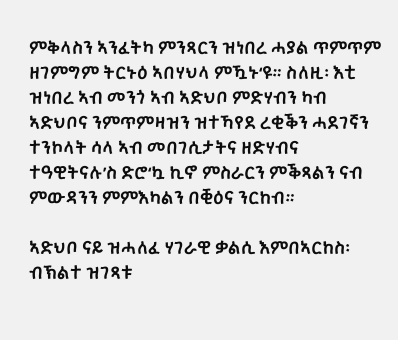ምቅላስን ኣንፈትካ ምንጻርን ዝነበረ ሓያል ጥምጥም ዘገምግም ትርኑዕ ኣበሃህላ ምዃኑ‘ዩ። ስለዚ፡ እቲ ዝነበረ ኣብ መንጎ ኣብ ኣድህቦ ምድሃብን ካብ ኣድህቦና ንምጥምዛዝን ዝተኻየደ ረቂቕን ሓደገኛን ተንኮላት ሳላ ኣብ መበገሲታትና ዘድሃብና ተዓዊትናሉ’ስ ድሮ‘ኳ ኪኖ ምስራርን ምቕጻልን ናብ ምውዳንን ምምእካልን በቒዕና ንርከብ።

ኣድህቦ ናይ ዝሓለፈ ሃገራዊ ቃልሲ እምበኣርከስ፡ ብኽልተ ዝገጻቱ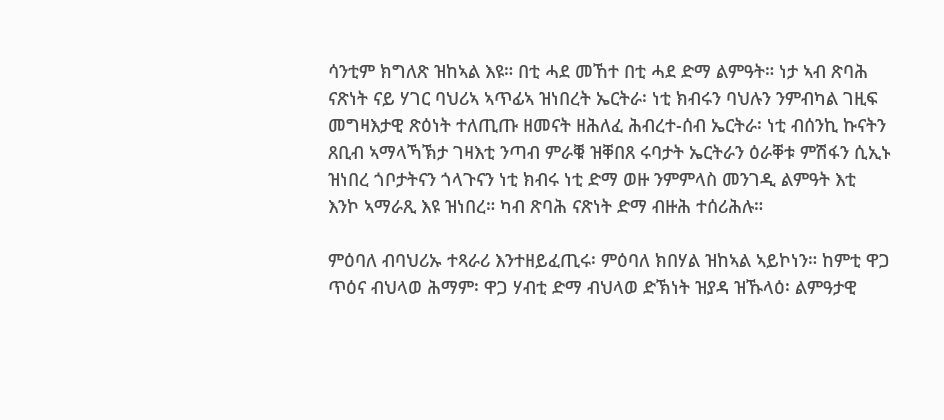ሳንቲም ክግለጽ ዝከኣል እዩ። በቲ ሓደ መኸተ በቲ ሓደ ድማ ልምዓት። ነታ ኣብ ጽባሕ ናጽነት ናይ ሃገር ባህሪኣ ኣጥፊኣ ዝነበረት ኤርትራ፡ ነቲ ክብሩን ባህሉን ንምብካል ገዚፍ መግዛእታዊ ጽዕነት ተለጢጡ ዘመናት ዘሕለፈ ሕብረተ-ሰብ ኤርትራ፡ ነቲ ብሰንኪ ኩናትን ጸቢብ ኣማላኻኽታ ገዛእቲ ንጣብ ምራቑ ዝቐበጸ ሩባታት ኤርትራን ዕራቐቱ ምሽፋን ሲኢኑ ዝነበረ ጎቦታትናን ጎላጉናን ነቲ ክብሩ ነቲ ድማ ወዙ ንምምላስ መንገዲ ልምዓት እቲ እንኮ ኣማራጺ እዩ ዝነበረ። ካብ ጽባሕ ናጽነት ድማ ብዙሕ ተሰሪሕሉ።

ምዕባለ ብባህሪኡ ተጻራሪ እንተዘይፈጢሩ፡ ምዕባለ ክበሃል ዝከኣል ኣይኮነን። ከምቲ ዋጋ ጥዕና ብህላወ ሕማም፡ ዋጋ ሃብቲ ድማ ብህላወ ድኽነት ዝያዳ ዝኹላዕ፡ ልምዓታዊ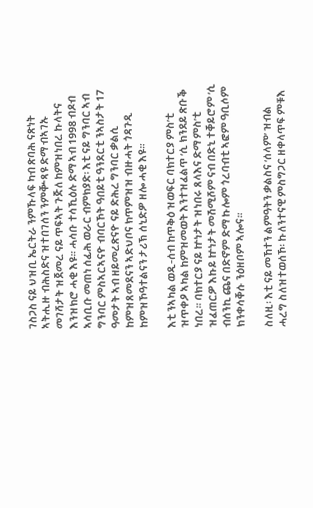ገስጋስ ናይ ህዝቢ ኤርትራ ንምኹላፍ ካብ ጽባሕ ናጽነት ኣትሒዙ ብሕስድና ዝተበገሰን ንምቝጻዩ ድማ ብኣገኡ መገሻታት ዝጀመረ ናይ ጥፍኣት ጉጅለ ከምዝነበረ ኩላትና እንዝክሮ ሓቂ እዩ። ሓሳቡ ተሳኺዕሉ ድማ ኣብ 1998 ብዶብ ኣሳቢቡ መጠነ ሰፊሕ ወራር ብምክያድ፡ እቲ ናይ ግንባር ኣብ ግንባር ምስኣርኣናዮ ብባርኾት ዓበይቲ ዓንደርቲ ንኣስታት 17 ዓመታት ኣብ ዘይመረጽናዮ ናይ ድሕረ ግንባር ቃልሲ ከምዝጸመደናን ኣድህቦና ክጥምዝዝ ብዙሓት ጎዳጉዲ ከምዝኾዓተልናን ታሪኽ ሰኒድዎ ዘሎ ሓቂ እዩ።

እቲ ንኣካል ወዲ-ሰብ ከጥቅዕ ዝወፍር ባክተርያ ምስ’ቲ ዝጥቀዖ ኣካል ከምዝመወት እንተዝፈልጥ ‘ሲ ክንደይ ጽቡቕ ነበረ። ባክተርያ ናይ ኵነታት ዝነበሩ ጸላእና ድማ ምስ’ቲ ዝፈጠርዎ እኩይ ኵነታት መሽሚሾም ናብ በድኒ ተቐይሮም ‘ሲ ብሰንኪ ጨና በድኖም ድማ ኩሎም ጎረባብቲ ኣፎም ዓቢሶም ክንቀሳቐሱ ንዕዘቦም ኣሎና።

ስለዚ፡ እቲ ናይ መኸተን ልምዓትን ቃልስና ‘ሰላም’ ዝብል ሓረግ ስለዝተወሰኾ፡ ኩለንተናዊ ምስግጋር ዘቀላጥፍ ምቹእ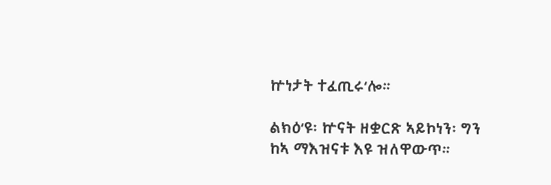ኵነታት ተፈጢሩ‘ሎ።

ልክዕ‘ዩ፡ ኵናት ዘቋርጽ ኣይኮነን፡ ግን ከኣ ማእዝናቱ እዩ ዝለዋውጥ።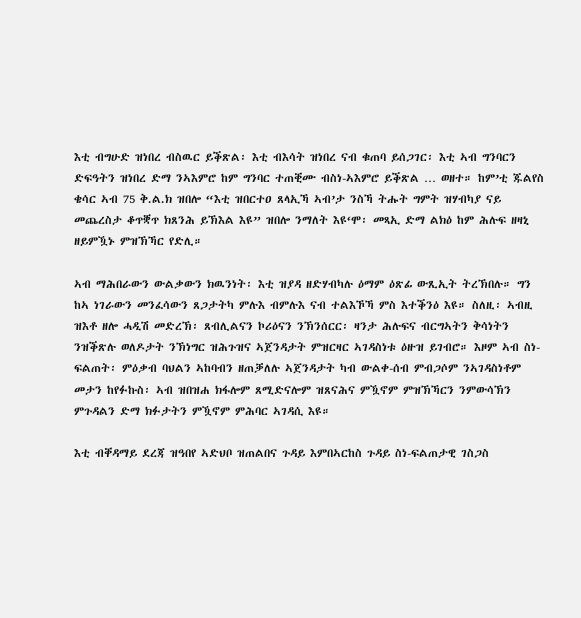እቲ ብግሁድ ዝነበረ ብስዉር ይቕጽል፡ እቲ ብእሳት ዝነበረ ናብ ቁጠባ ይሰጋገር፡ እቲ ኣብ ግንባርን ድፍዓትን ዝነበረ ድማ ንኣእምሮ ከም ግንባር ተጠቒሙ ብስነ-ኣእምሮ ይቕጽል … ወዘተ። ከም’ቲ ጁልየስ ቄሳር ኣብ 75 ቅ.ል.ክ ዝበሎ “እቲ ዝበርተዐ ጸላኢኻ ኣብ’ታ ንስኻ ትሑት ግምት ዝሃብካያ ናይ መጨረስታ ቆጥቛጥ ክጸንሕ ይኽእል እዩ” ዝበሎ ንማለት እዩ‘ሞ፡ መጻኢ ድማ ልክዕ ከም ሕሉፍ ዘዛኒ ዘይምዃኑ ምዝኽኻር የድሊ።

ኣብ ማሕበራውን ውልቃውን ክዉንነት፡ እቲ ዝያዳ ዘድሃብካሉ ዕማም ዕጽፊ ውጺኢት ትረኽበሉ። ግን ከኣ ነገራውን መንፈሳውን ጸጋታትካ ምሉእ ብምሉእ ናብ ተልእኾኻ ምስ እተቕንዕ እዩ። ስለዚ፡ ኣብዚ ዝእቶ ዘሎ ሓዲሽ መድረኽ፡ ጸብሊልናን ኮሪዕናን ንኽንሰርር፡ ዛንታ ሕሉፍና ብርግኣትን ቅሳነትን ንዝቕጽሉ ወለዶታት ንኽነግር ዝሕጉዝና ኣጀንዳታት ምዝርዛር ኣገዳስነቱ ዕዙዝ ይገብሮ። እዞም ኣብ ስነ-ፍልጠት፡ ምዕቃብ ባህልን ኣከባብን ዘጠቓለሉ ኣጀንዳታት ካብ ውልቀ-ሰብ ምብጋሶም ንኣገዳስነቶም መታን ከየፉኩስ፡ ኣብ ዝበዝሐ ክፋሎም ጸሚድናሎም ዝጸናሕና ምዃኖም ምዝኽኻርን ንምውሳኽን ምጉዳልን ድማ ክፉታትን ምዃኖም ምሕባር ኣገዳሲ እዩ።

እቲ ብቐዳማይ ደረጃ ዝዓበየ ኣድህቦ ዝጠልበና ጉዳይ እምበኣርከስ ጉዳይ ስነ-ፍልጠታዊ ገስጋስ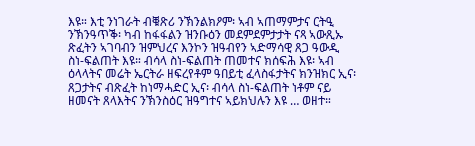እዩ። እቲ ንነገራት ብቑጽሪ ንኽንልክዖም፡ ኣብ ኣጠማምታና ርትዒ ንኽንዓጥቕ፡ ካብ ከፋፋልን ዝንቡዕን መደምደምታታት ናጻ ኣውጺኡ ጽፈትን ኣገባብን ዝምህረና እንኮን ዝዓብየን ኣድማሳዊ ጸጋ ዓውዲ ስነ-ፍልጠት እዩ። ብሳላ ስነ-ፍልጠት ጠመተና ክሰፍሕ እዩ፡ ኣብ ዕላላትና መሬት ኤርትራ ዘፍረየቶም ዓበይቲ ፈላስፋታትና ክንዝክር ኢና፡ ጸጋታትና ብጽፈት ከነማሓድር ኢና፡ ብሳላ ስነ-ፍልጠት ነቶም ናይ ዘመናት ጸላእትና ንኽንስዕር ዝዓግተና ኣይክህሉን እዩ … ወዘተ።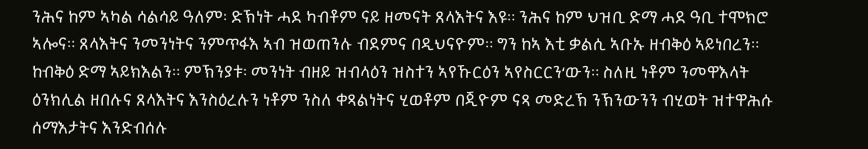ንሕና ከም ኣካል ሳልሳይ ዓለም፡ ድኽነት ሓደ ካብቶም ናይ ዘመናት ጸላእትና እዩ። ንሕና ከም ህዝቢ ድማ ሓደ ዓቢ ተሞክሮ ኣሎና። ጸላእትና ንመንነትና ንምጥፋእ ኣብ ዝወጠንሉ ብደምና በዲህናዮም። ግን ከኣ እቲ ቃልሲ ኣቡኡ ዘብቅዕ ኣይነበረን። ከብቅዕ ድማ ኣይክእልን። ምኽንያቱ፡ መንነት ብዘይ ዝብላዕን ዝስተን ኣየኹርዕን ኣየስርርን‘ውን። ስለዚ ነቶም ንመዋእላት ዕንክሊል ዘበሉና ጸላእትና እንስዕረሉን ነቶም ንስለ ቀጻልነትና ሂወቶም በጂዮም ናጻ መድረኽ ንኽንውንን ብሂወት ዝተዋሕሱ ሰማእታትና እንድብሰሉ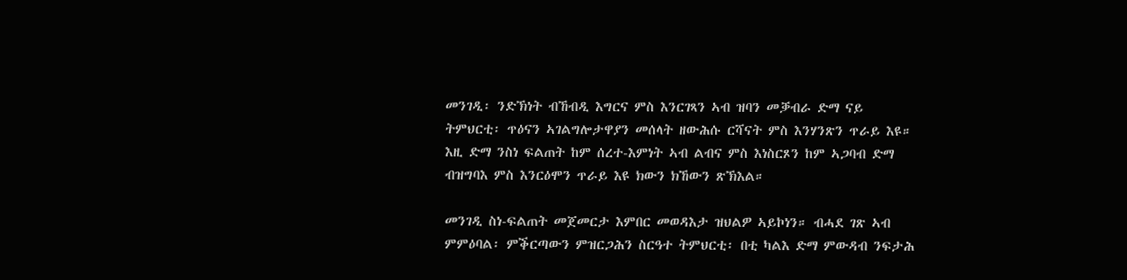መንገዲ፡ ንድኽነት ብኸብዲ እግርና ምስ እንርገጻን ኣብ ዝባን መቓብራ ድማ ናይ ትምህርቲ፡ ጥዕናን ኣገልግሎታዋያን መሰላት ዘውሕሱ ርሻናት ምስ እንሃንጽን ጥራይ እዩ። እዚ ድማ ንስነ ፍልጠት ከም ሰረተ-እምነት ኣብ ልብና ምስ እነስርጾን ከም ኣጋባብ ድማ ብዝግባእ ምስ እንርዕሞን ጥራይ እዩ ክውን ክኸውን ጽኽእል።

መንገዲ ስነ-ፍልጠት መጀመርታ እምበር መወዳእታ ዝህልዎ ኣይኮነን። ብሓደ ገጽ ኣብ ምምዕባል፡ ምቕርጣውን ምዝርጋሕን ስርዓተ ትምህርቲ፡ በቲ ካልእ ድማ ምውዳብ ንፍታሕ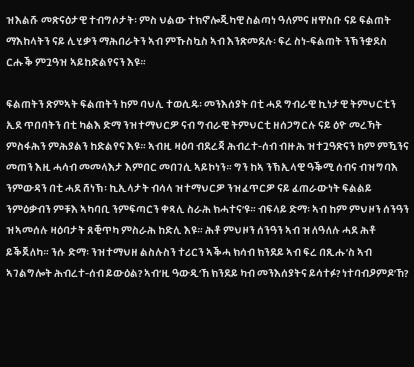ዝእልሹ መጽናዕታዊ ተብግሶታት፡ ምስ ህልው ተክኖሎጂካዊ ስልጣነ ዓለምና ዘዋስቡ ናይ ፍልጠት ማእከላትን ናይ ሊሂቃን ማሕበራትን ኣብ ምኹስኳስ ኣብ እንጽመደሉ፡ ፍረ ስነ-ፍልጠት ንኽንቋደስ ርሑቕ ምጓዓዝ ኣይከድልየናን እዩ።

ፍልጠትን ጽምኣት ፍልጠትን ከም ባህሊ ተወሲዱ፡ መንእሰያት በቲ ሓደ ግብራዊ ኪነታዊ ትምህርቲን ኢደ ጥበባትን በቲ ካልእ ድማ ንዝተማህርዎ ናብ ግብራዊ ትምህርቲ ዘሰጋግርሉ ናይ ዕዮ መረኻት ምስፋሕን ምሕያልን ከድልየና እዩ። ኣብዚ ዛዕባ ብደረጃ ሕብረተ-ሰብ ብዙሕ ዝተጓዓጽናን ከም ምዃንና መጠን እዚ ሓሳብ መመላእታ እምበር መበገሲ ኣይኮነን። ግን ከኣ ንኽኢላዊ ዓቕሚ ሰብና ብዝግባእ ንምውዳን በቲ ሓደ ሸነኽ፡ ኪኢላታት ብሳላ ዝተማህርዎ ንዝፈጥርዎ ናይ ፈጠራውነት ፍልልይ ንምዕቃብን ምቹእ ኣካባቢ ንምፍጣርን ቀጻሊ ስራሕ ክሓተና‘ዩ። ብፍላይ ድማ፡ ኣብ ከም ምህዞን ሰንዓን ዝኣመሰሉ ዛዕባታት ጸቒጥካ ምስራሕ ከድሊ እዩ። ሕቶ ምህዞን ሰንዓን ኣብ ዝለዓለሉ ሓደ ሕቶ ይቕጀለካ። ንሱ ድማ፡ ንዝተማህዘ ልስሉስን ተሪርን ኣቕሓ ክሳብ ክንደይ ኣብ ፍረ በጺሑ’ስ ኣብ ኣገልግሎት ሕብረተ-ሰብ ይውዕል? ኣብ‘ዚ ዓውዲ‘ኸ ክንደይ ካብ መንእሰያትና ይሳተፉ? ነተባብዖምዶ’ኸ?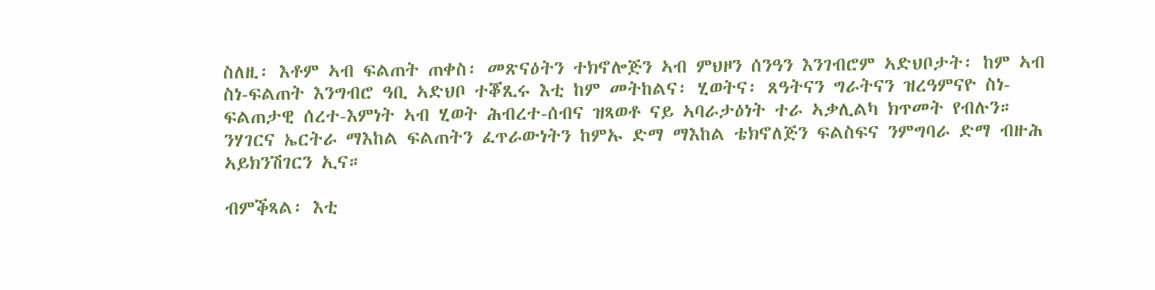ስለዚ፡ እቶም ኣብ ፍልጠት ጠቀስ፡ መጽናዕትን ተክኖሎጅን ኣብ ምህዞን ሰንዓን እንገብሮም ኣድህቦታት፡ ከም ኣብ ስነ-ፍልጠት እንግብሮ ዓቢ ኣድህቦ ተቖጺሩ እቲ ከም መትከልና፡ ሂወትና፡ ጸዓትናን ግራትናን ዝረዓምናዮ ስነ-ፍልጠታዊ ሰረተ-እምነት ኣብ ሂወት ሕብረተ-ሰብና ዝጻወቶ ናይ ኣባራታዕነት ተራ ኣቃሊልካ ክጥመት የብሉን። ንሃገርና ኤርትራ ማእከል ፍልጠትን ፈጥራውነትን ከምኡ ድማ ማእከል ቴክኖለጅን ፍልስፍና ንምግባራ ድማ ብዙሕ ኣይክንሽገርን ኢና።

ብምቕጻል፡ እቲ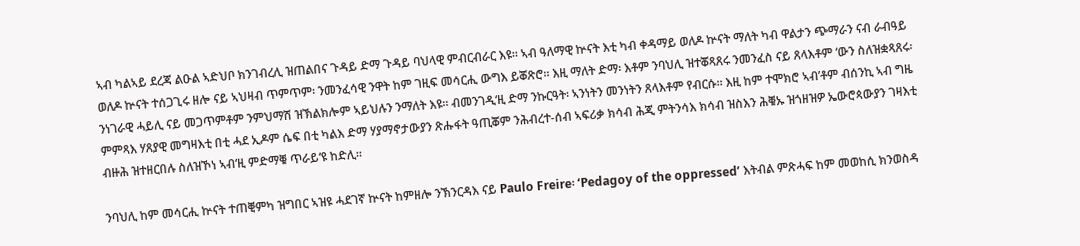ኣብ ካልኣይ ደረጃ ልዑል ኣድህቦ ክንገብረሊ ዝጠልበና ጉዳይ ድማ ጉዳይ ባህላዊ ምብርብራር እዩ። ኣብ ዓለማዊ ኵናት እቲ ካብ ቀዳማይ ወለዶ ኵናት ማለት ካብ ዋልታን ጭማራን ናብ ራብዓይ ወለዶ ኵናት ተሰጋጊሩ ዘሎ ናይ ኣህዛብ ጥምጥም፡ ንመንፈሳዊ ንዋት ከም ገዚፍ መሳርሒ ውግእ ይቖጽሮ። እዚ ማለት ድማ፡ እቶም ንባህሊ ዝተቖጻጸሩ ንመንፈስ ናይ ጸላእቶም ‘ውን ስለዝቋጻጸሩ፡ ንነገራዊ ሓይሊ ናይ መጋጥምቶም ንምህማሽ ዝኽልክሎም ኣይህሉን ንማለት እዩ። ብመንገዲ‘ዚ ድማ ንኩርዓት፡ ኣንነትን መንነትን ጸላእቶም የብርሱ። እዚ ከም ተሞክሮ ኣብ’ቶም ብሰንኪ ኣብ ግዜ ምምጻእ ሃጸያዊ መግዛእቲ በቲ ሓደ ኢዶም ሴፍ በቲ ካልእ ድማ ሃያማኖታውያን ጽሑፋት ዓጢቖም ንሕብረተ-ሰብ ኣፍሪቃ ክሳብ ሕጂ ምትንሳእ ክሳብ ዝስእን ሕቑኡ ዝጎዘዝዎ ኤውሮጳውያን ገዛእቲ ብዙሕ ዝተዘርበሉ ስለዝኾነ ኣብ‘ዚ ምድማቑ ጥራይ‘ዩ ከድሊ።

ንባህሊ ከም መሳርሒ ኵናት ተጠቒምካ ዝግበር ኣዝዩ ሓደገኛ ኵናት ከምዘሎ ንኽንርዳእ ናይ Paulo Freire፡ ‘Pedagoy of the oppressed’ እትብል ምጽሓፍ ከም መወከሲ ክንወስዳ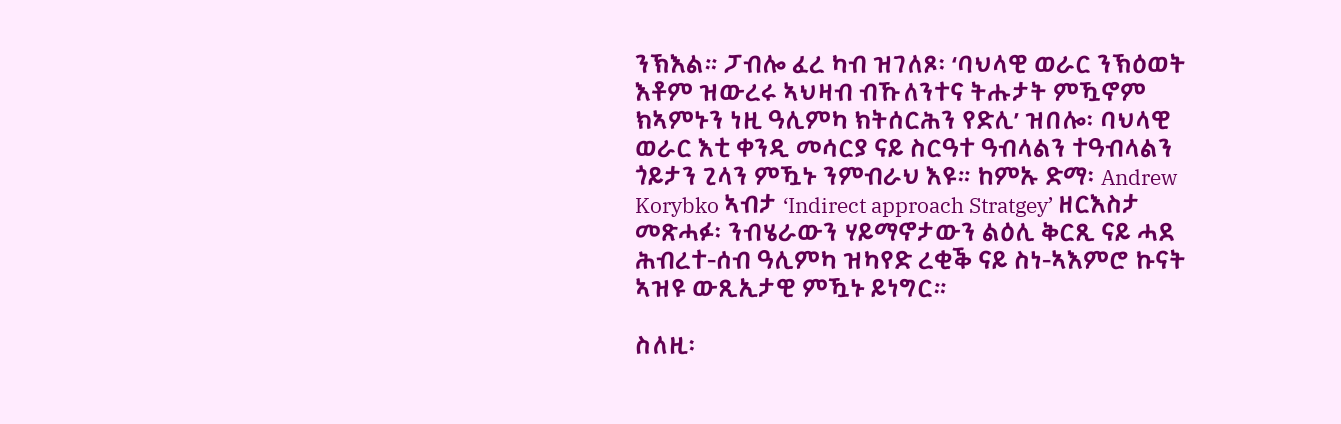ንኽእል። ፓብሎ ፈረ ካብ ዝገለጾ፡ ‘ባህላዊ ወራር ንኽዕወት እቶም ዝውረሩ ኣህዛብ ብኹለንተና ትሑታት ምዃኖም ክኣምኑን ነዚ ዓሊምካ ክትሰርሕን የድሊ’ ዝበሎ፡ ባህላዊ ወራር እቲ ቀንዲ መሳርያ ናይ ስርዓተ ዓብላልን ተዓብላልን ጎይታን ጊላን ምዃኑ ንምብራህ እዩ። ከምኡ ድማ፡ Andrew Korybko ኣብታ ‘Indirect approach Stratgey’ ዘርእስታ መጽሓፉ፡ ንብሄራውን ሃይማኖታውን ልዕሊ ቅርጺ ናይ ሓደ ሕብረተ-ሰብ ዓሊምካ ዝካየድ ረቂቕ ናይ ስነ-ኣእምሮ ኩናት ኣዝዩ ውጺኢታዊ ምዃኑ ይነግር።

ስለዚ፡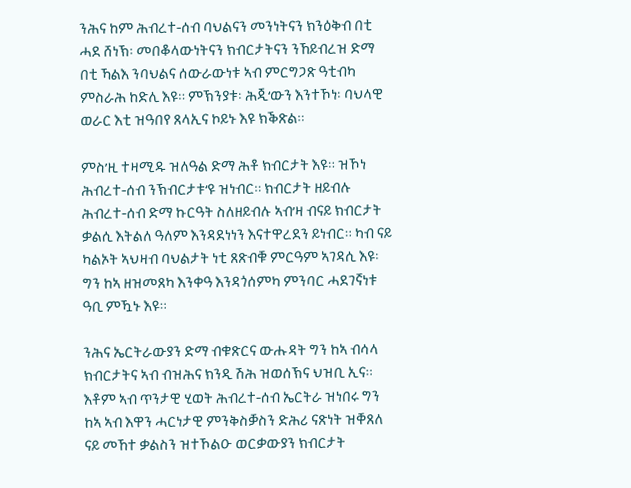ንሕና ከም ሕብረተ-ሰብ ባህልናን መንነትናን ክንዕቅብ በቲ ሓደ ሸነኽ፡ መበቆላውነትናን ክብርታትናን ንኸይብረዝ ድማ በቲ ኻልእ ንባህልና ሰውራውነቱ ኣብ ምርግጋጽ ዓቲብካ ምስራሕ ከድሊ እዩ። ምኽንያቱ፡ ሕጂ‘ውን እንተኾነ፡ ባህላዊ ወራር እቲ ዝዓበየ ጸላኢና ኮይኑ እዩ ክቕጽል።

ምስ’ዚ ተዛሚዱ ዝለዓል ድማ ሕቶ ክብርታት እዩ። ዝኾነ ሕብረተ-ሰብ ንኽብርታቱ‘ዩ ዝነብር። ክብርታት ዘይብሉ ሕብረተ-ሰብ ድማ ኩርዓት ስለዘይብሉ ኣብ’ዛ ብናይ ክብርታት ቃልሲ እትልለ ዓለም እንዳደነነን እናተዋረደን ይነብር። ካብ ናይ ካልኦት ኣህዛብ ባህልታት ነቲ ጸጽብቑ ምርዓም ኣገዳሲ እዩ፡ ግን ከኣ ዘዝመጸካ እንቀዓ እንዳጎሰምካ ምንባር ሓደገኛነቱ ዓቢ ምዃኑ እዩ።

ንሕና ኤርትራውያን ድማ ብቁጽርና ውሑዳት ግን ከኣ ብሳላ ክብርታትና ኣብ ብዝሕና ክንዲ ሽሕ ዝወሰኽና ህዝቢ ኢና። እቶም ኣብ ጥንታዊ ሂወት ሕብረተ-ሰብ ኤርትራ ዝነበሩ ግን ከኣ ኣብ እዋን ሓርነታዊ ምንቅስቓስን ድሕሪ ናጽነት ዝቐጸለ ናይ መኸተ ቃልስን ዝተኾልዑ ወርቃውያን ክብርታት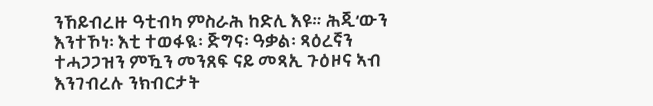ንኸይብረዙ ዓቲብካ ምስራሕ ከድሊ እዩ። ሕጂ‘ውን እንተኾነ፡ እቲ ተወፋዪ፡ ጅግና፡ ዓቃል፡ ጻዕረኛን ተሓጋጋዝን ምዃን መንጸፍ ናይ መጻኢ ጉዕዞና ኣብ እንገብረሉ ንክብርታት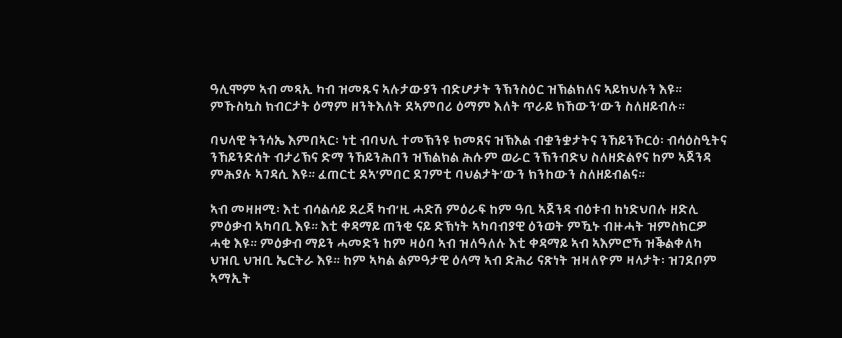ዓሊሞም ኣብ መጻኢ ካብ ዝመጹና ኣሉታውያን ብድሆታት ንኽንስዕር ዝኽልክለና ኣይክህሉን እዩ። ምኹስኳስ ክብርታት ዕማም ዘንትእለት ደኣምበሪ ዕማም እለት ጥራይ ክኸውን‘ውን ስለዘይብሉ።

ባህላዊ ትንሳኤ እምበኣር፡ ነቲ ብባህሊ ተመኽንዩ ክመጸና ዝኽእል ብቋንቋታትና ንኸይንኾርዕ፡ ብሳዕስዒትና ንኸይንድሰት ብታሪኽና ድማ ንኸይንሕበን ዝኽልክል ሕሱም ወራር ንኽንብድህ ስለዘድልየና ከም ኣጀንዳ ምሕያሉ ኣገዳሲ እዩ። ፈጠርቲ ደኣ’ምበር ደገምቲ ባህልታት’ውን ክንከውን ስለዘይብልና።

ኣብ መዛዘሚ፡ እቲ ብሳልሳይ ደረጃ ካብ‘ዚ ሓድሽ ምዕራፍ ከም ዓቢ ኣጀንዳ ብዕቱብ ከነድህበሉ ዘድሊ ምዕቃብ ኣካባቢ እዩ። እቲ ቀዳማይ ጠንቂ ናይ ድኽነት ኣካባብያዊ ዕንወት ምዃኑ ብዙሓት ዝምስክርዎ ሓቂ እዩ። ምዕቃብ ማይን ሓመድን ከም ዛዕባ ኣብ ዝለዓለሉ እቲ ቀዳማይ ኣብ ኣእምሮኻ ዝቕልቀለካ ህዝቢ ህዝቢ ኤርትራ እዩ። ከም ኣካል ልምዓታዊ ዕላማ ኣብ ድሕሪ ናጽነት ዝዛለዮም ዛላታት፡ ዝገደቦም ኣማኢት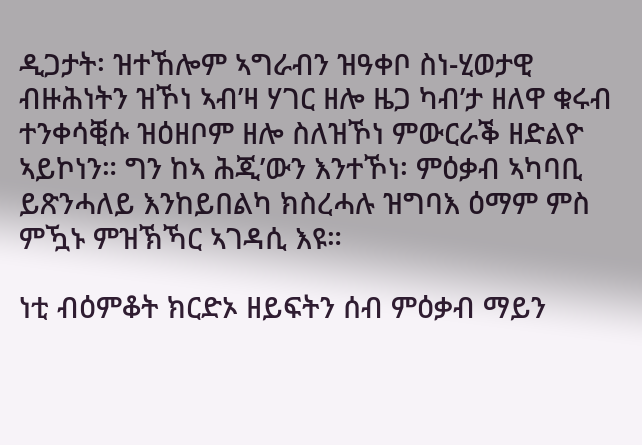ዲጋታት፡ ዝተኸሎም ኣግራብን ዝዓቀቦ ስነ-ሂወታዊ ብዙሕነትን ዝኾነ ኣብ’ዛ ሃገር ዘሎ ዜጋ ካብ’ታ ዘለዋ ቁሩብ ተንቀሳቒሱ ዝዕዘቦም ዘሎ ስለዝኾነ ምውርራቕ ዘድልዮ ኣይኮነን። ግን ከኣ ሕጂ’ውን እንተኾነ፡ ምዕቃብ ኣካባቢ ይጽንሓለይ እንከይበልካ ክስረሓሉ ዝግባእ ዕማም ምስ ምዃኑ ምዝኽኻር ኣገዳሲ እዩ።

ነቲ ብዕምቆት ክርድኦ ዘይፍትን ሰብ ምዕቃብ ማይን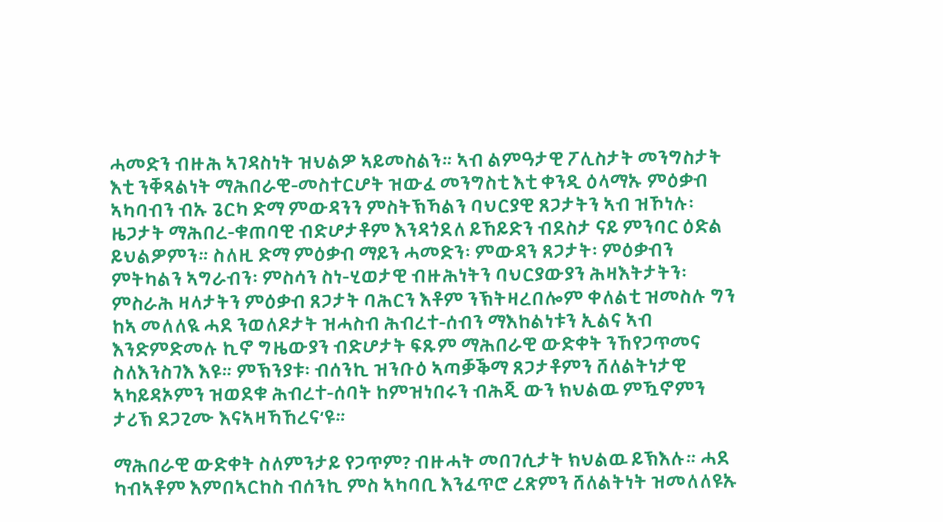ሓመድን ብዙሕ ኣገዳስነት ዝህልዎ ኣይመስልን። ኣብ ልምዓታዊ ፖሊስታት መንግስታት እቲ ንቐጻልነት ማሕበራዊ-መስተርሆት ዝውፈ መንግስቲ እቲ ቀንዲ ዕላማኡ ምዕቃብ ኣካባብን ብኡ ጌርካ ድማ ምውዳንን ምስትኽኻልን ባህርያዊ ጸጋታትን ኣብ ዝኾነሉ፡ ዜጋታት ማሕበረ-ቁጠባዊ ብድሆታቶም እንዳጎደለ ይኸይድን ብደስታ ናይ ምንባር ዕድል ይህልዎምን። ስለዚ ድማ ምዕቃብ ማይን ሓመድን፡ ምውዳን ጸጋታት፡ ምዕቃብን ምትካልን ኣግራብን፡ ምስሳን ስነ-ሂወታዊ ብዙሕነትን ባህርያውያን ሕዛእትታትን፡ ምስራሕ ዛላታትን ምዕቃብ ጸጋታት ባሕርን እቶም ንኽትዛረበሎም ቀለልቲ ዝመስሉ ግን ከኣ መለለዪ ሓደ ንወለዶታት ዝሓስብ ሕብረተ-ሰብን ማእከልነቱን ኢልና ኣብ እንድምድመሉ ኪኖ ግዜውያን ብድሆታት ፍጹም ማሕበራዊ ውድቀት ንኸየጋጥመና ስለእንስገእ እዩ። ምኽንያቱ፡ ብሰንኪ ዝንቡዕ ኣጣቓቕማ ጸጋታቶምን ሸለልትነታዊ ኣካይዳኦምን ዝወደቁ ሕብረተ-ሰባት ከምዝነበሩን ብሕጂ ውን ክህልዉ ምዃኖምን ታሪኽ ደጋጊሙ እናኣዛኻኸረና‘ዩ።

ማሕበራዊ ውድቀት ስለምንታይ የጋጥም? ብዙሓት መበገሲታት ክህልዉ ይኽእሉ። ሓደ ካብኣቶም እምበኣርከስ ብሰንኪ ምስ ኣካባቢ እንፈጥሮ ረጽምን ሸለልትነት ዝመለለዩኡ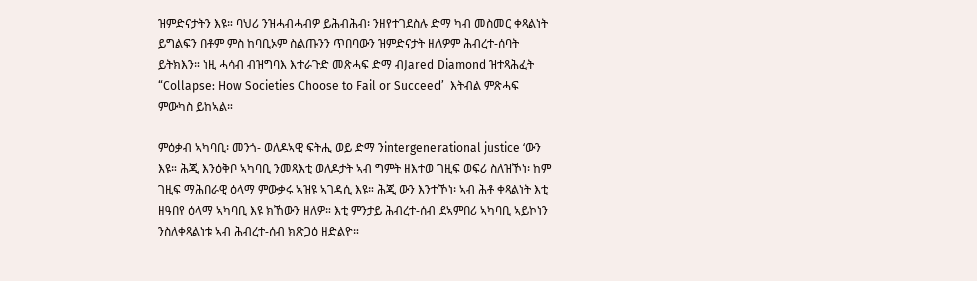ዝምድናታትን እዩ። ባህሪ ንዝሓብሓብዎ ይሕብሕብ፡ ንዘየተገደስሉ ድማ ካብ መስመር ቀጻልነት ይግልፍን በቶም ምስ ከባቢኦም ስልጡንን ጥበባውን ዝምድናታት ዘለዎም ሕብረተ-ሰባት ይትክእን። ነዚ ሓሳብ ብዝግባእ እተራጉድ መጽሓፍ ድማ ብJared Diamond ዝተጻሕፈት  “Collapse: How Societies Choose to Fail or Succeed’  እትብል ምጽሓፍ ምውካስ ይከኣል።

ምዕቃብ ኣካባቢ፡ መንጎ- ወለዶኣዊ ፍትሒ ወይ ድማ ንintergenerational justice ‘ውን እዩ። ሕጂ እንዕቅቦ ኣካባቢ ንመጻእቲ ወለዶታት ኣብ ግምት ዘእተወ ገዚፍ ወፍሪ ስለዝኾነ፡ ከም ገዚፍ ማሕበራዊ ዕላማ ምውቃሩ ኣዝዩ ኣገዳሲ እዩ። ሕጂ ውን እንተኾነ፡ ኣብ ሕቶ ቀጻልነት እቲ ዘዓበየ ዕላማ ኣካባቢ እዩ ክኸውን ዘለዎ። እቲ ምንታይ ሕብረተ-ሰብ ደኣምበሪ ኣካባቢ ኣይኮነን ንስለቀጻልነቱ ኣብ ሕብረተ-ሰብ ክጽጋዕ ዘድልዮ።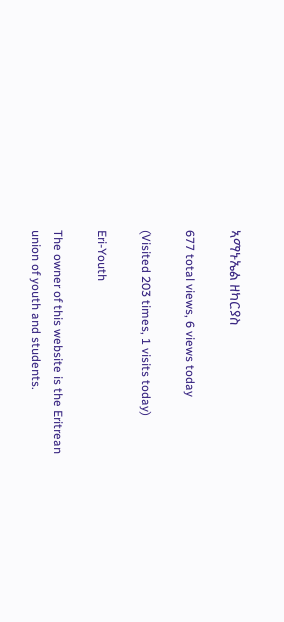ኣማኑኤል ዘካርያስ

677 total views, 6 views today

(Visited 203 times, 1 visits today)

Eri-Youth

The owner of this website is the Eritrean union of youth and students.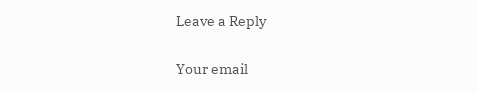Leave a Reply

Your email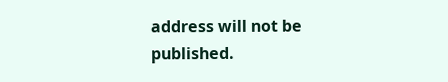address will not be published.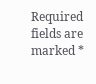Required fields are marked *